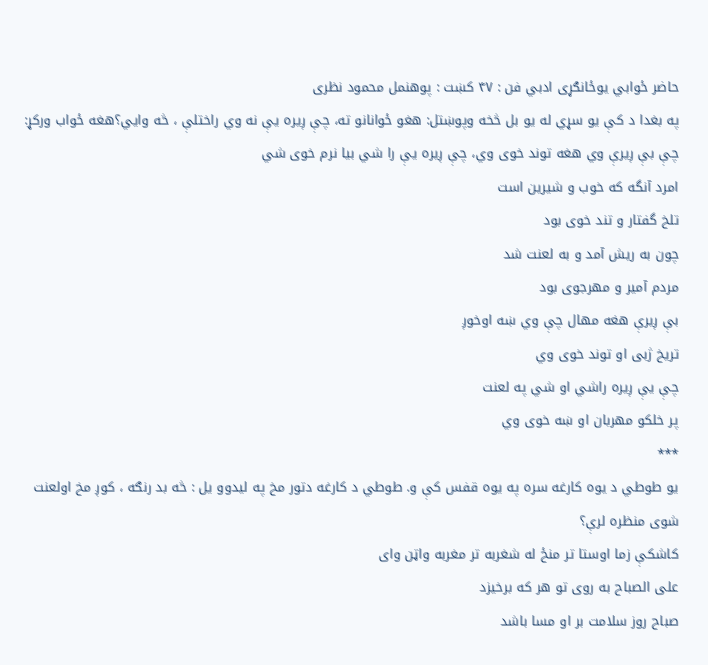حاضر ځوابي یوځانګړی ادبي فن : ۴۷ کښت : پوهنمل محمود نظری
په بغدا د کې یو سړي له یو بل څخه وپوښتل: هغو ځوانانو ته، چې ږیره یې نه وي راختلې ، څه وايي؟هغه ځواب ورکړ: چې بې ږیرې وي هغه توند خوی وي، چې ږیره یې را شي بیا نرم خوی شي
امرد آنگه كه خوب و شيرين است
تلخ گفتار و تند خوى بود
چون به ريش آمد و به لعنت شد
مردم آمير و مهرجوى بود
بې ږیرې هغه مهال چې وي ښه اوخوږ
تریخ ژبی او توند خوی وي
چې يې ږیره راشي او شي په لعنت
پر خلکو مهربان او ښه خوی وي
***
یو طوطي د یوه کارغه سره په یوه قفس کې و. طوطي د کارغه دتور مخ په لیدوو یل : څه بد رنګه ، کوږ مخ اولعنت شوی منظره لرې؟
کاشکې زما اوستا تر منځ له شغربه تر مغربه واټن وای
على الصباح به روى تو هر كه برخيزد
صباح روز سلامت بر او مسا باشد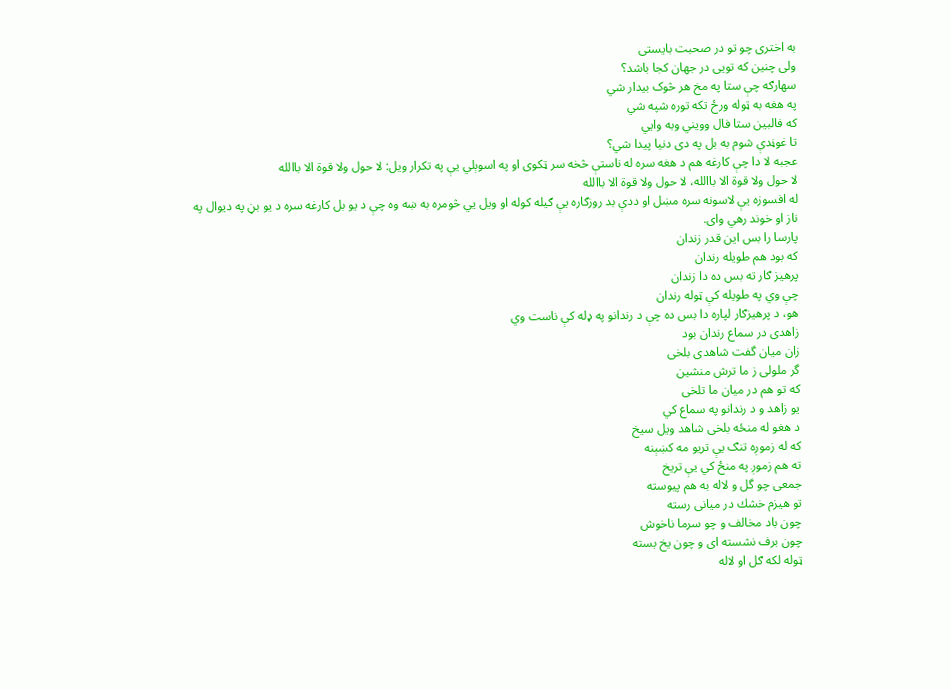به اخترى چو تو در صحبت بايستى
ولى چنين كه تويى در جهان كجا باشد؟
سهارګه چې ستا په مخ هر څوک بیدار شي
په هغه به ټوله ورځ تکه توره شپه شي
که فالبین ستا فال وویني وبه وايي
تا غوڼدې شوم به بل په دی دنیا پیدا شي؟
عجبه لا دا چې کارغه هم د هغه سره له ناستې څخه سر ټکوی او په اسوېلي يې په تکرار ویل: لا حول ولا قوة الا باالله
لا حول ولا قوة الا باالله، لا حول ولا قوة الا باالله
له افسوزه يې لاسونه سره مښل او ددې بد روزګاره يې ګیله کوله او ویل يي څومره به ښه وه چې د یو بل کارغه سره د یو بڼ په دیوال په ناز او خوند رهي وای.
پارسا را بس اين قدر زندان
كه بود هم طويله رندان
پرهیز ګار ته بس ده دا زندان
چې وي په طویله کې ټوله رندان
هو، د پرهیزګار لپاره دا بس ده چې د رندانو په ډله کې ناست وي
زاهدى در سماع رندان بود
زان ميان گفت شاهدى بلخى
گر ملولى ز ما ترش منشين
كه تو هم در ميان ما تلخى
یو زاهد و د رندانو په سماع کي
د هغو له منځه بلخی شاهد ویل سیخ
که له زموږه تنګ يې تریو مه کښېنه
ته هم زموږ په منځ کي يې تریخ
جمعى چو گل و لاله به هم پيوسته
تو هيزم خشك در ميانى رسته
چون باد مخالف و چو سرما ناخوش
چون برف نشسته اى و چون يخ بسته
ټوله لکه ګل او لاله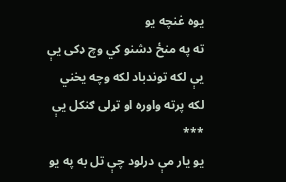یوه غنچه یو
ته په منځ دشنو کي وچ ډکی یې
یې لکه توندباد لکه وچه یخني
لکه پرته واوره او تړلی ګنکل يې
***
یو یار مې درلود چې تل به په یو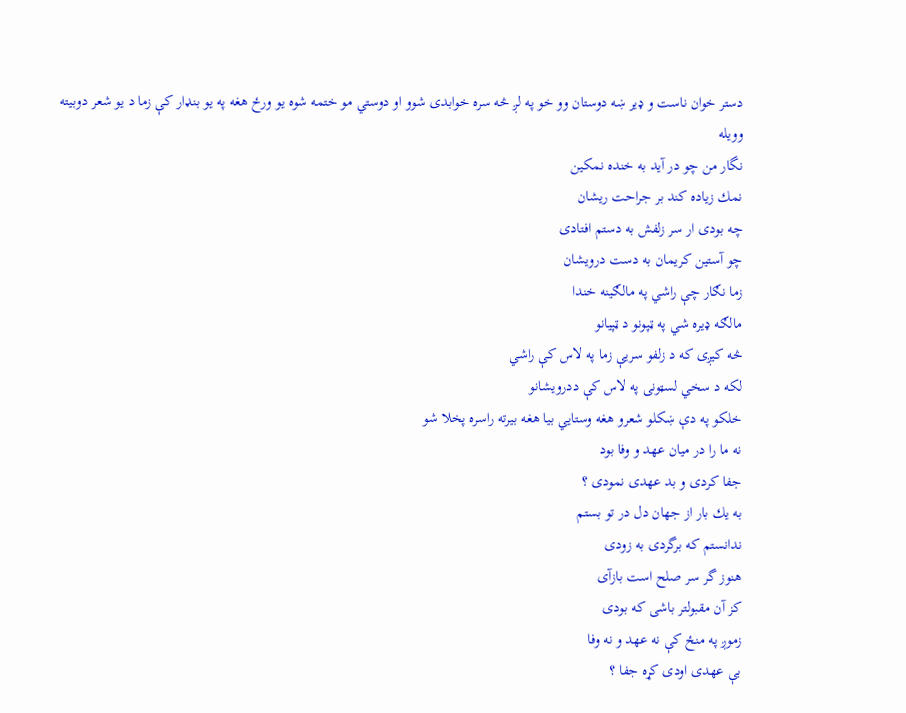دستر خوان ناست و ډیر ښه دوستان وو خو په لږ څه سره خوابدی شوو او دوستي مو ختمه شوه یو ورځ هغه په یو بنډار کې زما د یو شعر دوبیته وویله
نگار من چو در آيد به خنده نمكين
نمك زياده كند بر جراحت ريشان
چه بودى ار سر زلفش به دستم افتادى
چو آستين كريمان به دست درويشان
زما نګار چې راشي په مالګینه خندا
مالګه ډیره شي په ټپونو د ټپیانو
څه کیږی که د زلفو سریې زما په لاس کې راشي
لکه د سخي لسټونی په لاس کې ددرویشانو
خلکو په دې ښکلو شعرو هغه وستایي بیا هغه بیرته راسره پخلا شو
نه ما را در ميان عهد و وفا بود
جفا كردى و بد عهدى نمودى ؟
به يك بار از جهان دل در تو بستم
ندانستم كه برگردى به زودى
هنوز گر سر صلح است بازآى
كز آن مقبولتر باشى كه بودى
زموږ په منځ کې نه عهد و نه وفا
بې عهدی اودی کړه جفا ؟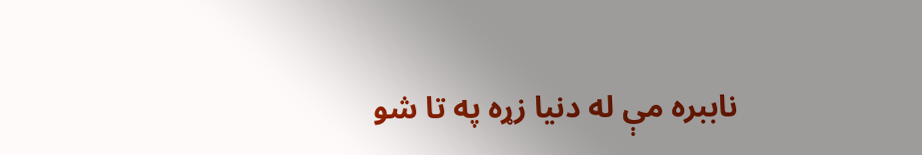ناببره مې له دنیا زړه په تا شو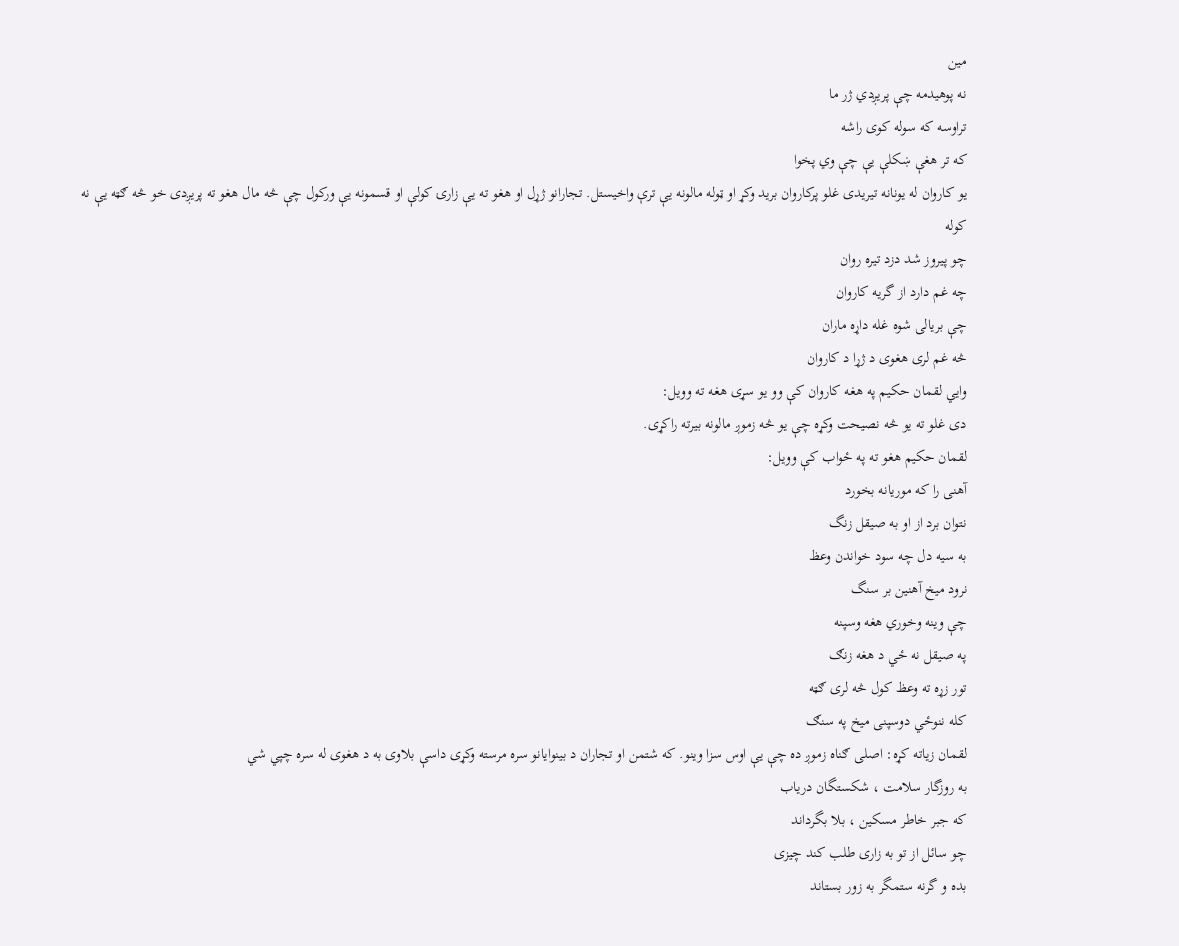مین
نه پوهیدمه چې پریږدي ژر ما
تراوسه که سوله کوی راشه
که تر هغې ښکلې يې چې وي پخوا
یو کاروان له یونانه تیریدی غلو پرکاروان برید وکړ او ټوله مالونه يې ترې واخیستل. تجارانو ژړل او هغو ته يې زارۍ کولې او قسمونه یې ورکول چې څه مال هغو ته پریږدی خو څه ګټه يې نه کوله
چو پيروز شد دزد تيره روان
چه غم دارد از گريه كاروان
چې بریالی شوه غله داړه ماران
څه غم لری هغوی د ژړا د کاروان
وایي لقمان حکیم په هغه کاروان کې وو یو سړی هغه ته وویل:
دی غلو ته یو څه نصیحت وکړه چې یو څه زموږ مالونه بيرته راکړی.
لقمان حکیم هغو ته په ځواب کې وویل:
آهنى را كه موريانه بخورد
نتوان برد از او به صيقل زنگ
به سيه دل چه سود خواندن وعظ
نرود ميخ آهنين بر سنگ
چې وینه وخوري هغه وسپنه
په صیقل نه ځي د هغه زنګ
تور زړه ته وعظ کول څه لری ګټه
کله ننوځي دوسپنی میخ په سنګ
لقمان زیاته کړه: اصلی ګناه زموږ ده چې يې اوس سزا وینو. که شتمن او تجاران د بینوایانو سره مرسته وکړی داسې بلاوی به د هغوی له سره چپي شي
به روزگار سلامت ، شكستگان درياب
كه جبر خاطر مسكين ، بلا بگرداند
چو سائل از تو به زارى طلب كند چيزى
بده و گرنه ستمگر به زور بستاند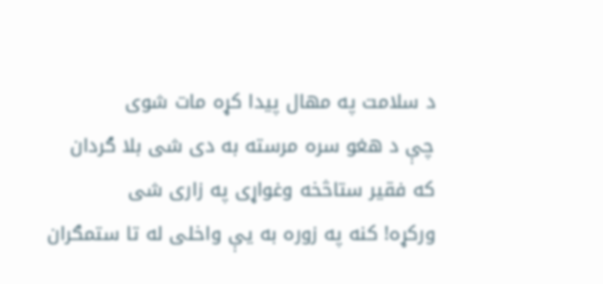د سلامت په مهال پيدا کړه مات شوی
چې د هغو سره مرسته به دی شی بلا ګردان
که فقیر ستاڅخه وغواړی په زاری شی
ورکړه! کنه په زوره به يې واخلی له تا ستمګران